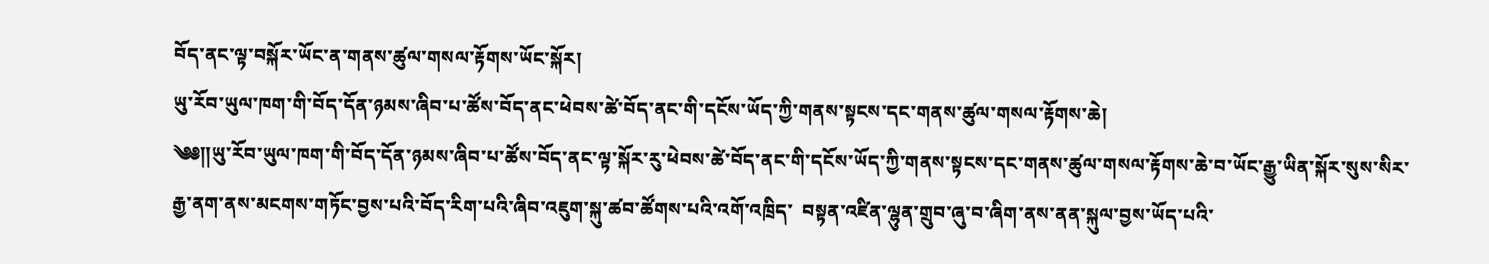བོད་ནང་ལྟ་བསྐོར་ཡོང་ན་གནས་ཚུལ་གསལ་རྟོགས་ཡོང་སྐོར།
ཡུ་རོབ་ཡུལ་ཁག་གི་བོད་དོན་ཉམས་ཞིབ་པ་ཚོས་བོད་ནང་ཕེབས་ཚེ་བོད་ནང་གི་དངོས་ཡོད་ཀྱི་གནས་སྟངས་དང་གནས་ཚུལ་གསལ་རྟོགས་ཆེ།
༄༅༎ཡུ་རོབ་ཡུལ་ཁག་གི་བོད་དོན་ཉམས་ཞིབ་པ་ཚོས་བོད་ནང་ལྟ་སྐོར་རུ་ཕེབས་ཚེ་བོད་ནང་གི་དངོས་ཡོད་ཀྱི་གནས་སྟངས་དང་གནས་ཚུལ་གསལ་རྟོགས་ཆེ་བ་ཡོང་རྒྱུ་ཡིན་སྐོར་སུས་སིར་རྒྱ་ནག་ནས་མངགས་གཏོང་བྱས་པའི་བོད་རིག་པའི་ཞིབ་འཇུག་སྐུ་ཚབ་ཚོགས་པའི་འགོ་འཁྲིད་  བསྟན་འཛིན་ལྷུན་གྲུབ་ཞུ་བ་ཞིག་ནས་ནན་སྐུལ་བྱས་ཡོད་པའི་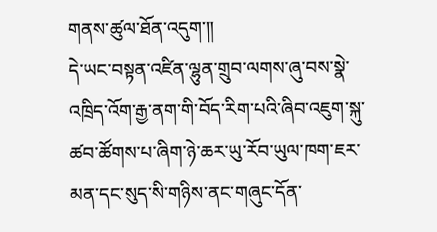གནས་ཚུལ་ཐོན་འདུག་༎
དེ་ཡང་བསྟན་འཛིན་ལྷུན་གྲུབ་ལགས་ཞུ་བས་སྣེ་འཁྲིད་འོག་རྒྱ་ནག་གི་བོད་རིག་པའི་ཞིབ་འཇུག་སྐུ་ཚབ་ཚོགས་པ་ཞིག་ཉེ་ཆར་ཡུ་རོབ་ཡུལ་ཁག་ཇར་མན་དང་སུད་སི་གཉིས་ནང་གཞུང་དོན་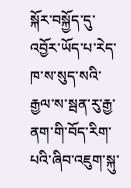སྐོར་བསྐྱོད་དུ་འབྱོར་ཡོད་པ་རེད་ ཁ་ས་སུད་སའི་རྒྱལ་ས་སྦན་རུ་རྒྱ་ནག་གི་བོད་རིག་པའི་ཞིབ་འཇུག་སྐུ་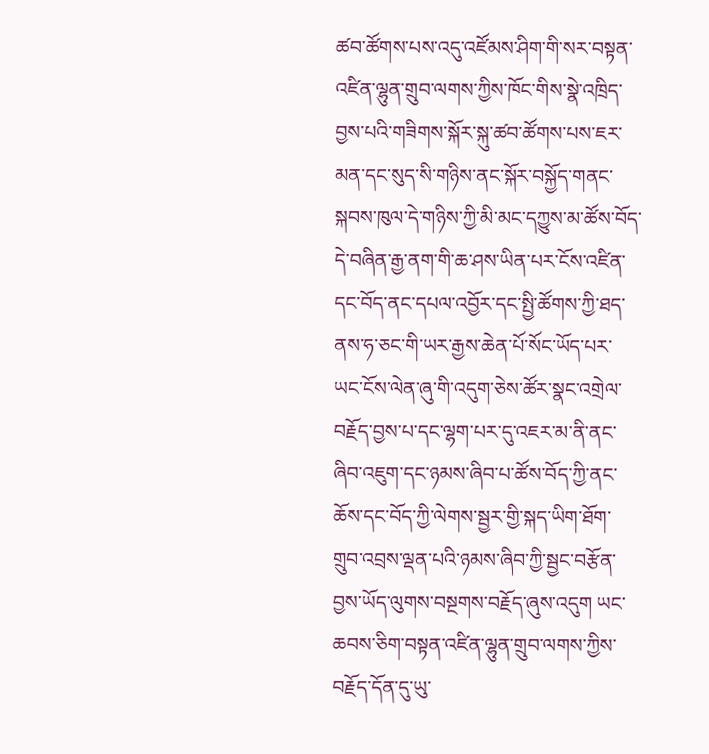ཚབ་ཚོགས་པས་འདུ་འཛོམས་ཤིག་གི་སར་བསྟན་འཛིན་ལྷུན་གྲུབ་ལགས་ཀྱིས་ཁོང་གིས་སྣེ་འཁྲིད་བྱས་པའི་གཟིགས་སྐོར་སྐུ་ཚབ་ཚོགས་པས་ཇར་མན་དང་སུད་སི་གཉིས་ནང་སྐོར་བསྐྱོད་གནང་སྐབས་ཁུལ་དེ་གཉིས་ཀྱི་མི་མང་དཀྱུས་མ་ཚོས་བོད་དེ་བཞིན་རྒྱ་ནག་གི་ཆ་ཤས་ཡིན་པར་ངོས་འཛིན་དང་བོད་ནང་དཔལ་འབྱོར་དང་སྤྱི་ཚོགས་ཀྱི་ཐད་ནས་ཧ་ཅང་གི་ཡར་རྒྱས་ཆེན་པོ་སོང་ཡོད་པར་ཡང་ངོས་ལེན་ཞུ་གི་འདུག་ཅེས་ཚོར་སྣང་འགྲེལ་བརྗོད་བྱས་པ་དང་ལྷག་པར་དུ་འཇར་མ་ནི་ནང་ཞིབ་འཇུག་དང་ཉམས་ཞིབ་པ་ཚོས་བོད་ཀྱི་ནང་ཆོས་དང་བོད་ཀྱི་ལེགས་སྦྱར་གྱི་སྐད་ཡིག་ཐོག་གྲུབ་འབྲས་ལྡན་པའི་ཉམས་ཞིབ་ཀྱི་སྦྱང་བརྩོན་བྱས་ཡོད་ལུགས་བསྔགས་བརྗོད་ཞུས་འདུག ཡང་ཆབས་ཅིག་བསྟན་འཛིན་ལྷུན་གྲུབ་ལགས་ཀྱིས་བརྗོད་དོན་དུ་ཡུ་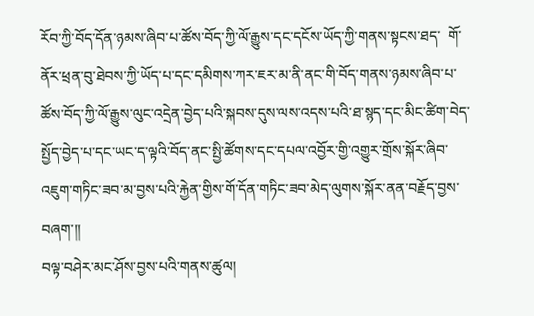རོབ་ཀྱི་བོད་དོན་ཉམས་ཞིབ་པ་ཚོས་བོད་ཀྱི་ལོ་རྒྱུས་དང་དངོས་ཡོད་ཀྱི་གནས་སྟངས་ཐད་  གོ་ནོར་ཕྲན་བུ་ཐེབས་ཀྱི་ཡོད་པ་དང་དམིགས་ཀར་ཇར་མ་ནི་ནང་གི་བོད་གནས་ཉམས་ཞིབ་པ་ཚོས་བོད་ཀྱི་ལོ་རྒྱུས་ལུང་འདྲེན་བྱེད་པའི་སྐབས་དུས་ལས་འདས་པའི་ཐ་སྙད་དང་མིང་ཚིག་བེད་སྤྱོད་བྱེད་པ་དང་ཡང་ད་ལྟའི་བོད་ནང་སྤྱི་ཚོགས་དང་དཔལ་འབྱོར་གྱི་འགྱུར་གྲོས་སྐོར་ཞིབ་འཇུག་གཏིང་ཟབ་མ་བྱས་པའི་རྐྱེན་གྱིས་གོ་དོན་གཏིང་ཟབ་མེད་ལུགས་སྐོར་ནན་བརྗོད་བྱས་བཞག་༎
བལྟ་བཤེར་མང་ཤོས་བྱས་པའི་གནས་ཚུལ།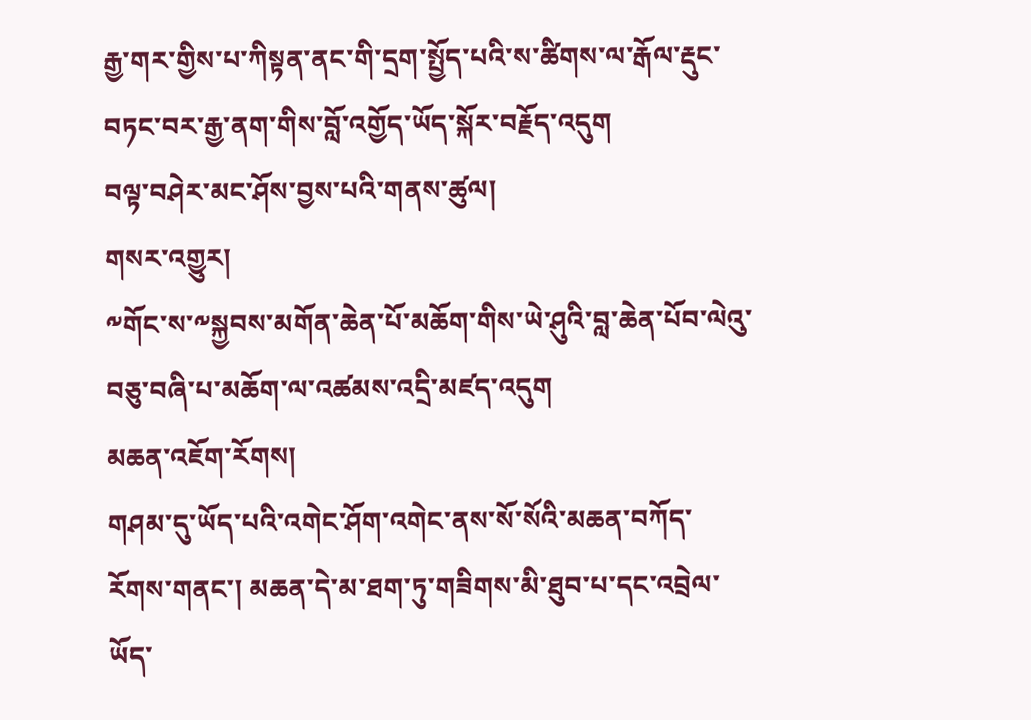རྒྱ་གར་གྱིས་པ་ཀིསྟན་ནང་གི་དྲག་སྤྱོད་པའི་ས་ཚིགས་ལ་རྒོལ་རྡུང་བཏང་བར་རྒྱ་ནག་གིས་བློ་འགྱོད་ཡོད་སྐོར་བརྗོད་འདུག
བལྟ་བཤེར་མང་ཤོས་བྱས་པའི་གནས་ཚུལ།
གསར་འགྱུར།
༸གོང་ས་༸སྐྱབས་མགོན་ཆེན་པོ་མཆོག་གིས་ཡེ་ཤུའི་བླ་ཆེན་པོབ་ལེའུ་བཅུ་བཞི་པ་མཆོག་ལ་འཚམས་འདྲི་མཛད་འདུག
མཆན་འཇོག་རོགས།
གཤམ་དུ་ཡོད་པའི་འགེང་ཤོག་འགེང་ནས་སོ་སོའི་མཆན་བཀོད་རོགས་གནང་། མཆན་དེ་མ་ཐག་ཏུ་གཟིགས་མི་ཐུབ་པ་དང་འབྲེལ་ཡོད་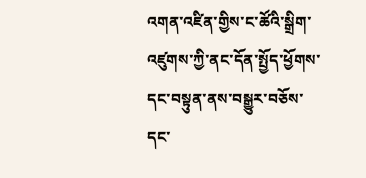འགན་འཛིན་གྱིས་ང་ཚོའི་སྒྲིག་འཛུགས་ཀྱི་ནང་དོན་སྤྱོད་ཕྱོགས་དང་བསྟུན་ནས་བསྒྱུར་བཅོས་དང་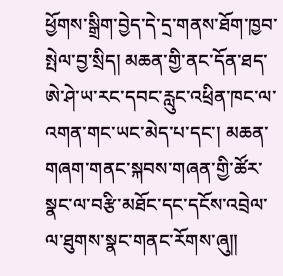ཕྱོགས་སྒྲིག་བྱེད་དེ་དྲ་གནས་ཐོག་ཁྱབ་སྤེལ་བྱ་སྲིད། མཆན་གྱི་ནང་དོན་ཐད་ཨེ་ཤེ་ཡ་རང་དབང་རླུང་འཕྲིན་ཁང་ལ་འགན་གང་ཡང་མེད་པ་དང་། མཆན་གཞག་གནང་སྐབས་གཞན་གྱི་ཚོར་སྣང་ལ་བརྩི་མཐོང་དང་དངོས་འབྲེལ་ལ་ཐུགས་སྣང་གནང་རོགས་ཞུ༎